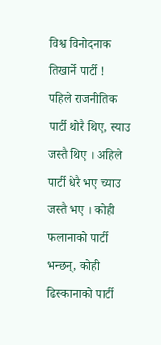विश्व विनोदनाक तिखार्ने पार्टी !
पहिले राजनीतिक पार्टी थोरै थिए, स्याउ जस्तै थिए । अहिले पार्टी धेरै भए च्याउ जस्तै भए । कोही फलानाको पार्टी भन्छन्, कोही ढिस्कानाको पार्टी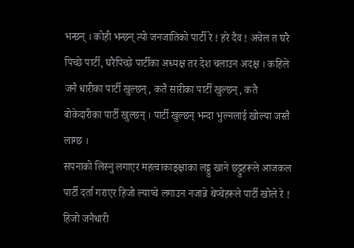भन्छन् । कोही भन्छन् त्यो जनजातिको पार्टी रे ! हरे दैव ! अचेल त घरै पिच्छे पार्टी, घरैपिच्छे पार्टीका अध्यक्ष तर देश चलाउन अदक्ष । कहिले जनै धारीका पार्टी खुल्छन्, कतै सारीका पार्टी खुल्छन्, कतै बोकेदारीका पार्टी खुल्छन् । पार्टी खुल्छन् भन्दा भुल्नलाई खोल्या जस्तै लाग्छ ।
सपनाको लिस्नु लगाएर महत्वाकाङ्क्षाका लड्डु खाने छट्टुहरूले आजकल पार्टी दर्ता गराएर हिजो ल्याप्चे लगाउन नजान्ने थेप्चेहरूले पार्टी खोले रे ! हिजो जनैधारी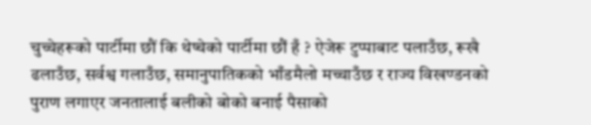चुच्चेहरूको पार्टीमा छौं कि थेप्चेको पार्टीमा छौं हँ ? ऐजेरू टुप्पाबाट पलाउँछ, रूखै ढलाउँछ, सर्वश्व गलाउँछ, समानुपातिकको भाँडमैलो मच्चाउँछ र राज्य विखण्डनको पुराण लगाएर जनतालाई बलीको बोको बनाई पैसाको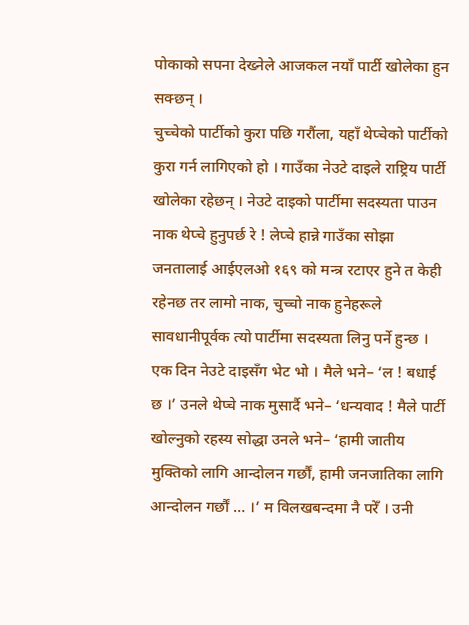पोकाको सपना देख्नेले आजकल नयाँ पार्टी खोलेका हुन सक्छन् ।
चुच्चेको पार्टीको कुरा पछि गरौंला, यहाँ थेप्चेको पार्टीको कुरा गर्न लागिएको हो । गाउँका नेउटे दाइले राष्ट्रिय पार्टी खोलेका रहेछन् । नेउटे दाइको पार्टीमा सदस्यता पाउन नाक थेप्चे हुनुपर्छ रे ! लेप्चे हान्ने गाउँका सोझा जनतालाई आईएलओ १६९ को मन्त्र रटाएर हुने त केही रहेनछ तर लामो नाक, चुच्चो नाक हुनेहरूले सावधानीपूर्वक त्यो पार्टीमा सदस्यता लिनु पर्ने हुन्छ ।
एक दिन नेउटे दाइसँग भेट भो । मैले भने– ‘ल ! बधाई छ ।’ उनले थेप्चे नाक मुसार्दै भने– ‘धन्यवाद ! मैले पार्टी खोल्नुको रहस्य सोद्धा उनले भने– ‘हामी जातीय मुक्तिको लागि आन्दोलन गर्छौं, हामी जनजातिका लागि आन्दोलन गर्छौं … ।’ म विलखबन्दमा नै परेँ । उनी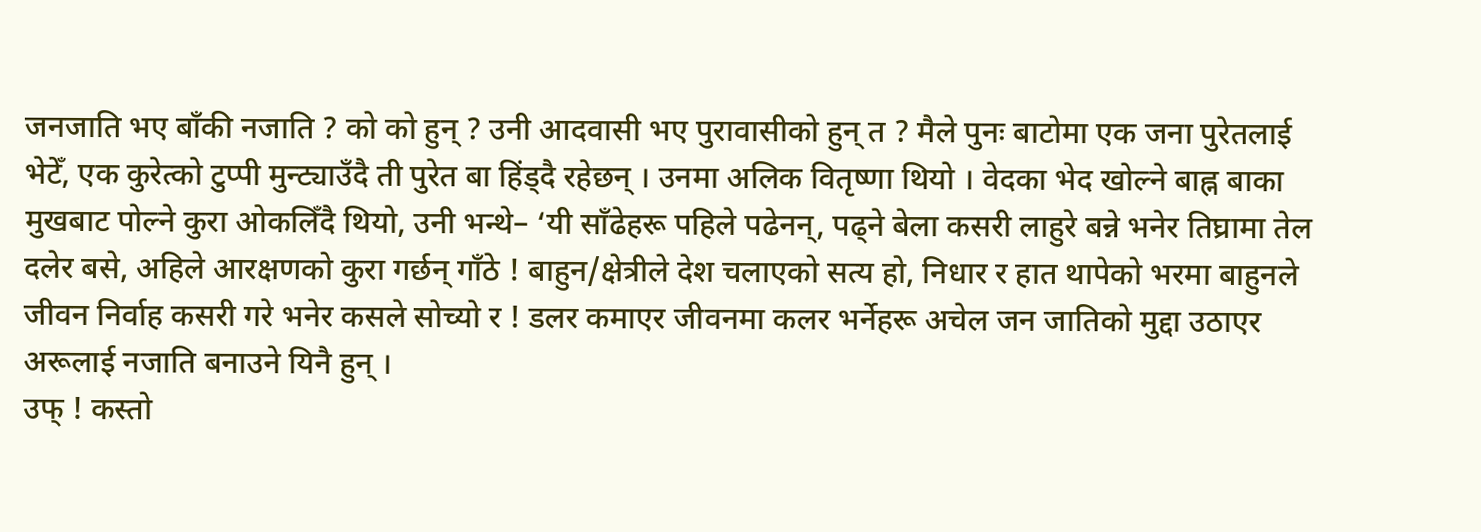जनजाति भए बाँकी नजाति ? को को हुन् ? उनी आदवासी भए पुरावासीको हुन् त ? मैले पुनः बाटोमा एक जना पुरेतलाई भेटेँ, एक कुरेत्को टुप्पी मुन्ट्याउँदै ती पुरेत बा हिंड्दै रहेछन् । उनमा अलिक वितृष्णा थियो । वेदका भेद खोल्ने बाह्न बाका मुखबाट पोल्ने कुरा ओकलिँदै थियो, उनी भन्थे– ‘यी साँढेहरू पहिले पढेनन्, पढ्ने बेला कसरी लाहुरे बन्ने भनेर तिघ्रामा तेल दलेर बसे, अहिले आरक्षणको कुरा गर्छन् गाँठे ! बाहुन/क्षेत्रीले देश चलाएको सत्य हो, निधार र हात थापेको भरमा बाहुनले जीवन निर्वाह कसरी गरे भनेर कसले सोच्यो र ! डलर कमाएर जीवनमा कलर भर्नेहरू अचेल जन जातिको मुद्दा उठाएर अरूलाई नजाति बनाउने यिनै हुन् ।
उफ् ! कस्तो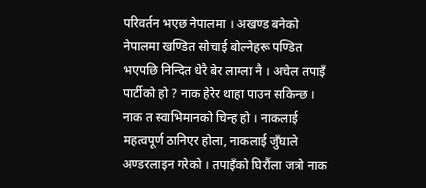परिवर्तन भएछ नेपालमा । अखण्ड बनेको नेपालमा खण्डित सोचाई बोल्नेहरू पण्डित भएपछि निन्दित धेरै बेर लाग्ला नै । अचेल तपाइँ पार्टीको हो ? नाक हेरेर थाहा पाउन सकिन्छ । नाक त स्वाभिमानको चिन्ह हो । नाकलाई महत्वपूर्ण ठानिएर होला, नाकलाई जुँघाले अण्डरलाइन गरेको । तपाइँको घिरौंला जत्रो नाक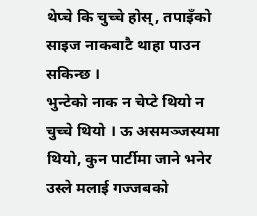थेप्चे कि चुच्चे होस्, तपाइँको साइज नाकबाटै थाहा पाउन सकिन्छ ।
भुन्टेको नाक न चेप्टे थियो न चुच्चे थियो । ऊ असमञ्जस्यमा थियो, कुन पार्टीमा जाने भनेर उस्ले मलाई गज्जबको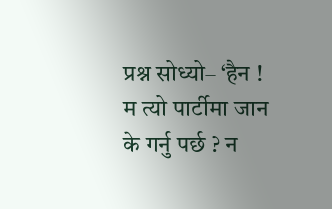प्रश्न सोध्यो– ‘हैन ! म त्यो पार्टीमा जान के गर्नु पर्छ ? न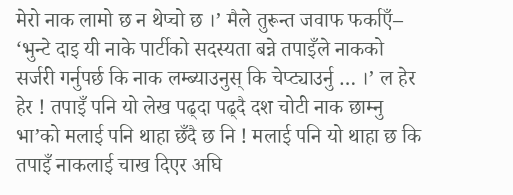मेरो नाक लामो छ न थेप्चो छ ।’ मैले तुरून्त जवाफ फर्काएँ– ‘भुन्टे दाइ यी नाके पार्टीको सदस्यता बन्ने तपाइँले नाकको सर्जरी गर्नुपर्छ कि नाक लम्ब्याउनुस् कि चेप्ट्याउर्नु … ।’ ल हेर हेर ! तपाइँ पनि यो लेख पढ्दा पढ्दै दश चोटी नाक छाम्नु भा’को मलाई पनि थाहा छँदै छ नि ! मलाई पनि यो थाहा छ कि तपाइँ नाकलाई चाख दिएर अघि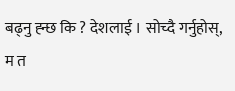बढ्नु ह्न्छ कि ? देशलाई । सोच्दै गर्नुहोस्, म त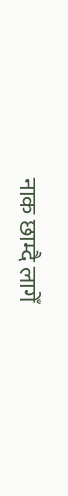नाक छाम्दै लागेँ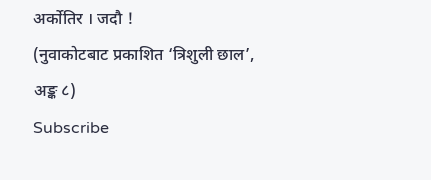अर्कोतिर । जदौ !
(नुवाकोटबाट प्रकाशित ‘त्रिशुली छाल’, अङ्क ८)
Subscribe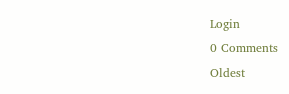Login
0 Comments
Oldest